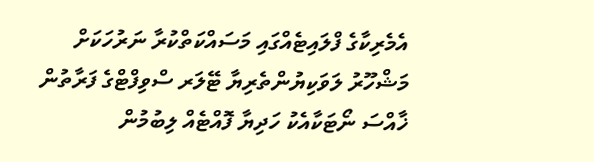އެމެރިކާގެ ފްލައިޓެއްގައި މަސައްކަތްކުރާ ނަރުހަކަށް މަޝްހޫރު ލަވަކިޔުންތެރިޔާ ޓޭލަރ ސްވިފްޓްގެ ފަރާތުން ޚާއްސަ ނޯޓަކާއެކު ހަދިޔާ ފޮއްޓެއް ލިބުމުން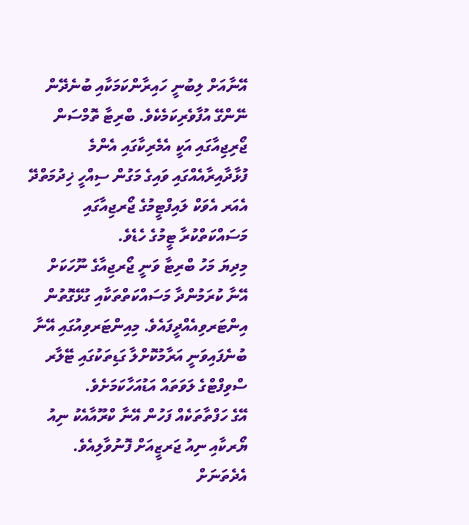އޭނާއަށް ލިބުނީ ހައިރާންކަމަކާއި ބުނެދޭން ނޭންގޭ އުފާވެރިކަމެކެވެ. ބްރިޓާ ތޮމްސަން ޖޯރިޖިއާގައި އަކީ އެމެރިކާގައި އެންމެ ފުޅާދާއިރާއެއްގައި ވައިގެ މަގުން ސިއްހީ ޚިދުމަތްދޭ އެއަރ އެވަކް ލައިފްޓީމުގެ ޖޯރޖިއާގައި މަސައްކަތްކުރާ ޓީމުގެ ހެޑެވެ.
މިދިޔަ މަހު ބްރިޓާ ވަނީ ޖޯރޖިއާގެ ނޫހަކަށް އޭނާ ކުރަމުންދާ މަސައްކަތްތަކާއި ގުޅޭގޮތުން އިންޓަރވިއެއްދީފައެވެ. މިއިންޓަރވިއުގައި އޭނާ ބުނެފައިވަނީ އަރާމުކޮށްލާ ގަޑިތަކުގައި ޓޭލާރ ސްވިފްޓްގެ ލަވަތައް އަޑުއަހާކަމަށެވެ.
އޭގެ ހަފްތާތަކެއް ފަހުން އޭނާ ކްރޫއާއެކު ނިއު ޔޯރކާއި ނިއު ޖަރޒީއަށް ފޮނުވާލިއެވެ. އެދެތަނަށް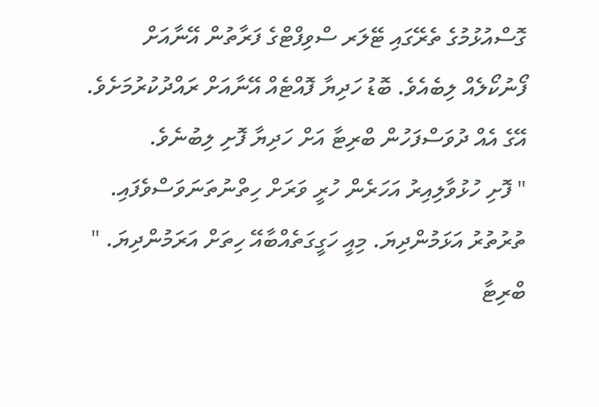ގޮސްއުޅުމުގެ ތެރޭގައި ޓޭލަރ ސްވިފްޓްގެ ފަރާތުން އޭނާއަށް ފޯނުކޯލެއް ލިބެއެވެ. ބޮޑު ހަދިޔާ ފޮއްޓެއް އޭނާއަށް ރައްދުކުރުމަށެވެ.
އޭގެ އެއް ދުވަސްފަހުން ބްރިޓާ އަށް ހަދިޔާ ފޮށި ލިބުނެވެ.
" ފޮށި ހުޅުވާލިއިރު އަހަރެން ހުރީ ވަރަށް ހިތްނުތަނަވަސްވެފައި. ތުރުތުރު އަޅަމުންދިޔަ. މިއީ ހަގީގަތެއްބާއޭ ހިތަށް އަރަމުންދިޔަ. " ބްރިޓާ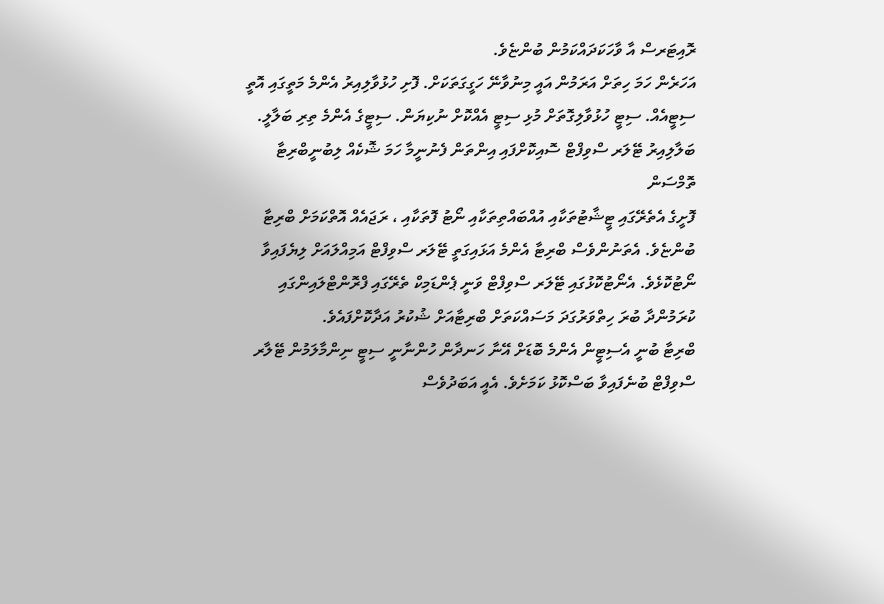ރޮއިޓަރސް އާ ވާހަކަދައްކަމުން ބުންޏެވެ.
އަހަރެން ހަމަ ހިތަށް އަރަމުން އައީ މިނުވާނޭ ހަގީގަތަކަށް. ފޮށި ހުޅުވާލިއިރު އެންމެ މަތީގައި އޮތީ ސިޓީއެއް. ސިޓީ ހުޅުވާލިގޮތަށް މުޅި ސިޓީ އެއްކޮށް ނުކިޔަން. ސިޓީގެ އެންމެ ތިރި ބަލާލީ. ބަލާލިއިރު ޓޭލަރ ސްވިފްޓް ސޮއިކޮށްފައި އިންތަން ފެނުނީމާ ހަމަ ޝޮކެއް ލިބުނީބްރިޓާ ތޮމްސަން
ފޮށީގެ އެތެރޭގައި ޓީޝާޓުތަކާއި އުއްބައްތިތަކާއި ނޯޓު ފޮތަކާއި ، ރަޖައެއް އޮތްކަމަށް ބްރިޓާ ބުންޏެވެ. އެތަނުންވެސް ބްރިޓާ އެންމެ އަޅައިގަތީ ޓޭލަރ ސްވިފްޓް އަމިއްލައަށް ލިޔެފައިވާ ނޯޓުކޮޅެވެ. އެނޯޓުކޮޅުގައި ޓޭލަރ ސްވިފްޓް ވަނީ ޕެންޑަމިކް ތެރޭގައި ފްރޮންޓްލައިންގައި ކުރަމުންދާ ބުރަ ހިތްވަރުގަދަ މަސައްކަތަށް ބްރިޓާއަށް ޝުކުރު އަދާކޮށްފައެވެ.
ބްރިޓާ ބުނީ އެސިޓީން އެންމެ ބޮޑަށް އޭނާ ހަނދާން ހުންނާނީ ސިޓީ ނިންމާލަމުން ޓޭލާރ ސްވިފްޓް ބުނެފައިވާ ބަސްކޮޅު ކަމަށެވެ. އެއީ އަބަދުވެސް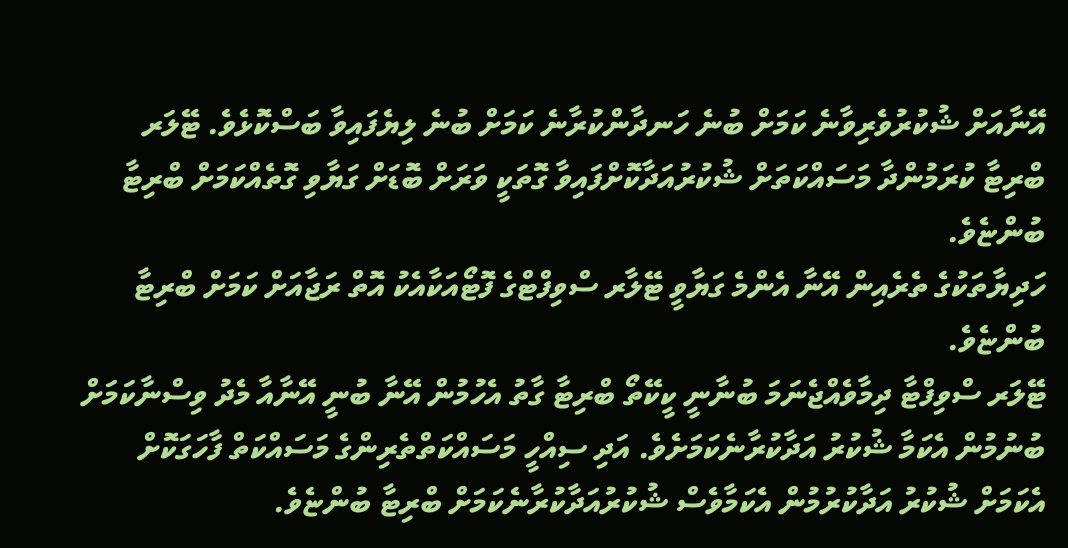އޭނާއަށް ޝުކުރުވެރިވާނެ ކަމަށް ބުނެ ހަނދާންކުރާނެ ކަމަށް ބުނެ ލިޔެފައިވާ ބަސްކޮޅެވެ. ޓޭލަރ ބްރިޓާ ކުރަމުންދާ މަސައްކަތަށް ޝުކުރުއަދާކޮށްފައިވާ ގޮތަކީ ވަރަށް ބޮޑަށް ގަޔާވި ގޮތެއްކަމަށް ބްރިޓާ ބުންޏެވެ.
ހަދިޔާތަކުގެ ތެރެއިން އޭނާ އެންމެ ގަޔާވީ ޓޭލާރ ސްވިފްޓްގެ ފޮޓޯއަކާއެކު އޮތް ރަޖާއަށް ކަމަށް ބްރިޓާ ބުންޏެވެ.
ޓޭލަރ ސްވިފްޓާ ދިމާވެއްޖެނަމަ ބުނާނީ ކީކޭތޯ ބްރިޓާ ގާތު އެހުމުން އޭނާ ބުނީ އޭނާއާ މެދު ވިސްނާކަމަށް ބުނުމުން އެކަމާ ޝުކުރު އަދާކުރާނެކަމަށެވެ. އަދި ސިއްހީ މަސައްކަތްތެރިންގެ މަސައްކަތް ފާހަގަކޮށް އެކަމަށް ޝުކުރު އަދާކުރުމުން އެކަމާވެސް ޝުކުރުއަދާކުރާނެކަމަށް ބްރިޓާ ބުންޏެވެ.